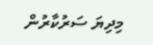މިދިޔަ ސަރުކާރުން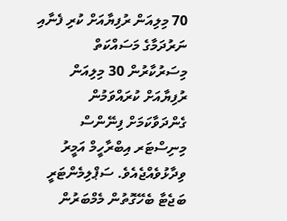70 މިލިއަން ރުފިޔާއަށް ކުރި ފެނާއި ނަރުދަމާގެ މަސައްކަތް މިސަރުކާރުން 30 މިލިއަން ރުފިޔާއަށް ކުރައްވަމުން ގެންދަވާކަމަށް ފިނޭންސް މިނިސްޓަރ އިބްރާހީމް އަމީރު ވިދާޅުވެއްޖެއެވެ. ސަޕްލިމެންޓަރީ ބަޖެޓާ ބެހޭގޮތުން މެމްބަރުން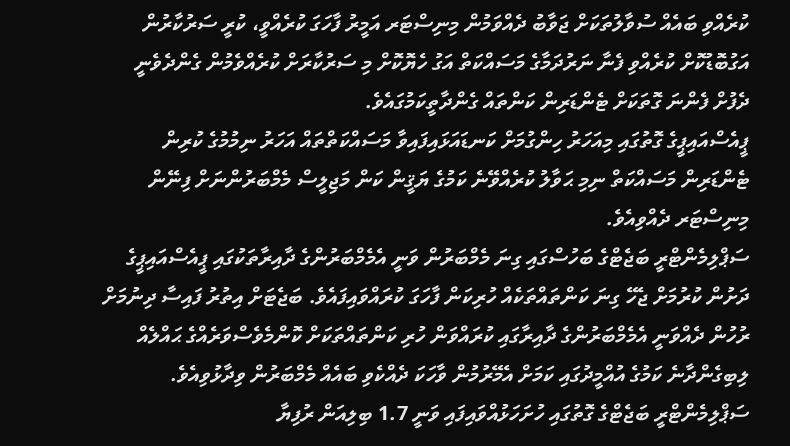ކުރެއްވި ބައެއް ސުވާލުތަކަށް ޖަވާބު ދެއްވަމުން މިނިސްޓަރ އަމީރު ފާހަގަ ކުރެއްވީ، ކުރީ ސަރުކާރުން އަގުބޮޑުކޮށް ކުރެއްވި ފެނާ ނަރުދަމާގެ މަސައްކަތް އަގު ހެޔޮކޮށް މި ސަރުކާރަށް ކުރެއްވެމުން ގެންދެވެނީ ދެފުށް ފެންނަ ގޮތަކަށް ޓެންޑަރިން ކަންތައް ގެންދާތީކަމުގައެވެ.
ޕީއެސްއައިޕީގެ ގޮތުގައި މިއަހަރު ހިންގުމަށް ކަނޑައަޅައިފައިވާ މަސައްކަތްތައް އަހަރު ނިމުމުގެ ކުރިން ޓެންޑަރިން މަސައްކަތް ނިމި ޙަވާލު ކުރެއްވޭނެ ކަމުގެ ޔަޤީން ކަން މަޖިލީސް މެމްބަރުންނަށް ފިނޭން މިނިސްޓަރ ދެއްވިއެވެ.
ސަޕްލިމެންޓްރީ ބަޖެޓްގެ ބަހުސްގައި ގިނަ މެމްބަރުން ވަނީ އެމެމްބަރުންގެ ދާއިރާތަކުގައި ޕީއެސްއައިޕީގެ ދަށުން ކުރުމަށް ޖެހޭ ގިނަ ކަންތައްތަކެއް ހުރިކަން ފާހަގަ ކުރައްވައިފައެވެ. ބަޖެޓަށް އިތުރު ފައިސާ ދިނުމަށް ރުހުން ދެއްވަނީ އެމެމްބަރުންގެ ދާއިރާގައި ކުރައްވަން ހުރި ކަންތައްތަކަށް ކޮންމެވެސްވަރެއްގެ ޙައްލެއް ލިބިގެންދާނެ ކަމުގެ އުއްމީދުގައި ކަމަށް އެމޭރުމުން ވާހަކަ ދެއްކެވި ބައެއް މެމްބަރުން ވިދާޅުވިއެވެ.
ސަޕްލިމެންޓްރީ ބަޖެޓްގެ ގޮތުގައި ހުށަހަޅުއްވައިފައި ވަނީ 1.7 ބިލިއަން ރުފިޔާ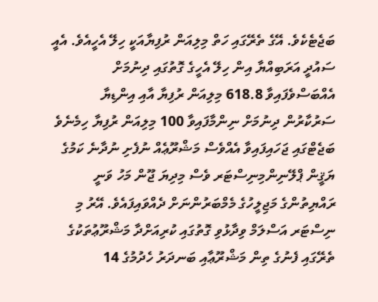ބަޖެޓެކެވެ. އޭގެ ތެރޭގައި ހަތް މިލިއަން ރުފިޔާއަކީ ހިލޭ އެހީއެވެ. އެއީ ސައުދީ އަރަބިއްޔާ އިން ހިލޭ އެހީގެ ގޮތުގައި ދިނުމަށް އެއްބަސްވެފައިވާ 618.8 މިލިއަން ރުފިޔާ އާއި އިންޑިޔާ ސަރުކާރުން ދިނުމަށް ނިންމާފައިވާ 100 މިލިއަން ރުފިޔާ ހިމެނެވެ
ބަޖެޓްގައި ޖަހައިފައިވާ އެއްވެސް މަޝްރޫޢެއް ނުފެށި ނުދާނެ ކަމުގެ ޔަޤީން ޕްލޭނިންމިނިސްޓަރ ވެސް މިދިޔަ ޖޫން މަހު ވަނީ ރައްޔިތުންގެ މަޖިލީހުގެ މެމްބަރުންނަށް ދެއްވައިފައެވެ. އޭރު މި ނިސްޓަރ އަސްލަމް ވިދާޅުވި ގޮތުގައި ކުރިއަށްދާ މަޝްރޫޢުތަކުގެ ތެރޭގައި ފެނުގެ ތިން މަޝްރޫޢާއި ބަނދަރު ހެދުމުގެ 14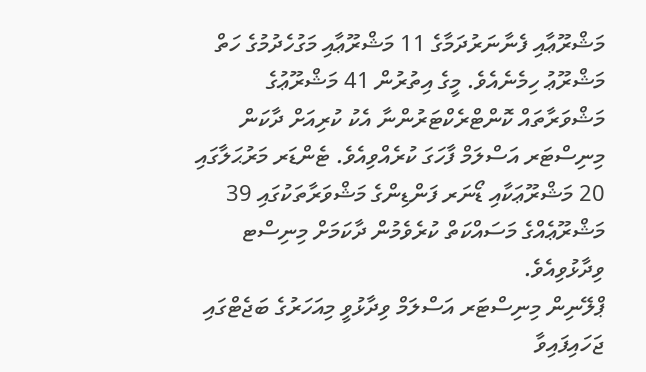މަޝްރޫޢާއި ފެނާނަރުދަމާގެ 11 މަޝްރޫޢާއި މަގުހެދުމުގެ ހަތް މަޝްރޫޢު ހިމެނެއެވެ. މީގެ އިތުރުން 41 މަޝްރޫޢުގެ މަޝްވަރާތައް ކޮންޓްރެކްޓަރުންނާ އެކު ކުރިއަށް ދާކަން މިނިސްޓަރ އަސްލަމް ފާހަގަ ކުރެއްވިއެވެ. ޓެންޑަރ މަރުޙަލާގައި 20 މަޝްރޫޢަކާއި ޑޯނަރ ފަންޑިންގެ މަޝްވަރާތަކުގައި 39 މަޝްރޫޢެއްގެ މަސައްކަތް ކުރެވެމުން ދާކަމަށް މިނިސްޓ ވިދާޅުވިއެވެ.
ޕްލޭނިން މިނިސްޓަރ އަސްލަމް ވިދާޅުވީ މިއަހަރުގެ ބަޖެޓްގައި ޖަހައިފައިވާ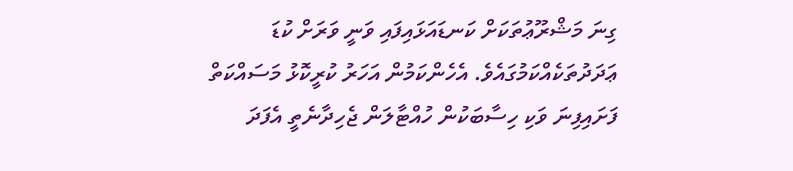ގިނަ މަޝްރޫޢުތަކަށް ކަނޑައަޅައިފައި ވަނީ ވަރަށް ކުޑަ ޢަދަދުތަކެއްކަމުގައެވެ. އެހެންކަމުން އަހަރު ކުރީކޮޅު މަސައްކަތް ފަށައިފިނަ ވަކި ހިސާބަކުން ހުއްޓާލަން ޖެހިދާނެތީ އެފަދަ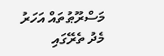މަސްރޫޠުތައް އަހަރު މެދު ތެރޭގައި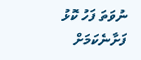ނުވަތަ ފަހު ކޮޅު ފަށާނެކަމަށް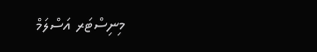މިނިސްޓަރ އަސްލަމް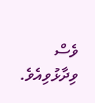ވެސް ވިދާޅުވިއެވެ.